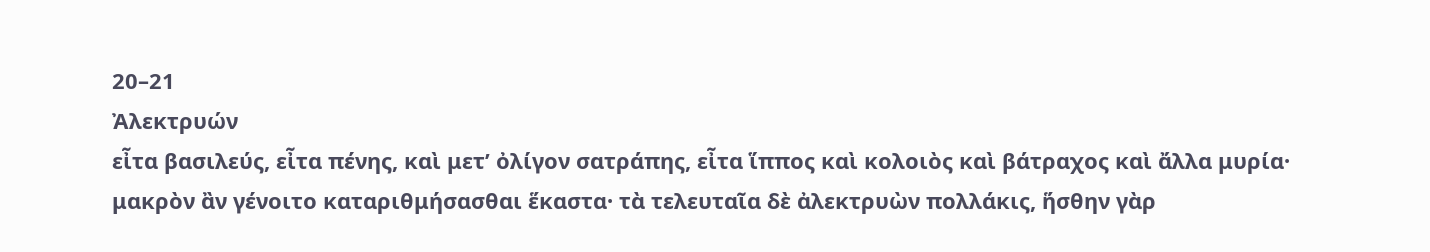20–21
Ἀλεκτρυών
εἶτα βασιλεύς, εἶτα πένης, καὶ μετʼ ὀλίγον σατράπης, εἶτα ἵππος καὶ κολοιὸς καὶ βάτραχος καὶ ἄλλα μυρία· μακρὸν ἂν γένοιτο καταριθμήσασθαι ἕκαστα· τὰ τελευταῖα δὲ ἀλεκτρυὼν πολλάκις, ἥσθην γὰρ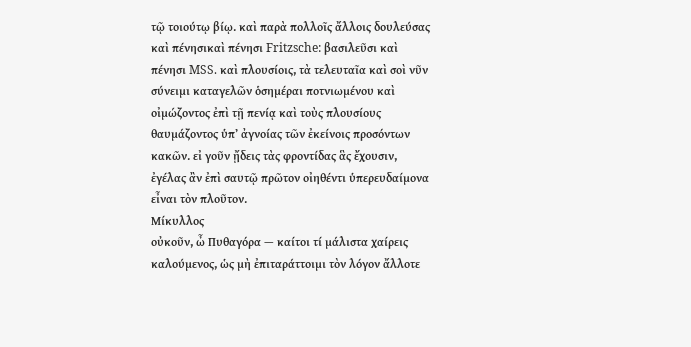τῷ τοιούτῳ βίῳ. καὶ παρὰ πολλοῖς ἄλλοις δουλεύσας καὶ πένησικαὶ πένησι Fritzsche: βασιλεῦσι καὶ πένησι MSS. καὶ πλουσίοις, τὰ τελευταῖα καὶ σοὶ νῦν σύνειμι καταγελῶν ὁσημέραι ποτνιωμένου καὶ οἰμώζοντος ἐπὶ τῇ πενίᾳ καὶ τοὺς πλουσίους θαυμάζοντος ὑπʼ ἀγνοίας τῶν ἐκείνοις προσόντων κακῶν. εἰ γοῦν ᾔδεις τὰς φροντίδας ἃς ἔχουσιν, ἐγέλας ἂν ἐπὶ σαυτῷ πρῶτον οἰηθέντι ὑπερευδαίμονα εἶναι τὸν πλοῦτον.
Μίκυλλος
οὐκοῦν, ὦ Πυθαγόρα — καίτοι τί μάλιστα χαίρεις καλούμενος, ὡς μὴ ἐπιταράττοιμι τὸν λόγον ἄλλοτε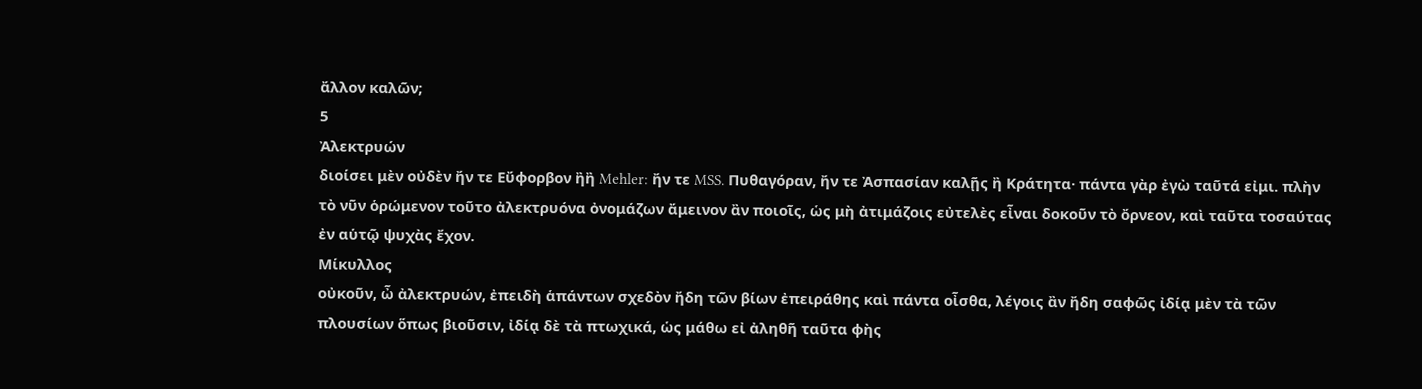ἄλλον καλῶν;
5
Ἀλεκτρυών
διοίσει μὲν οὐδὲν ἤν τε Εὔφορβον ἢἢ Mehler: ἤν τε MSS. Πυθαγόραν, ἤν τε Ἀσπασίαν καλῇς ἢ Κράτητα· πάντα γὰρ ἐγὼ ταῦτά εἰμι. πλὴν τὸ νῦν ὁρώμενον τοῦτο ἀλεκτρυόνα ὀνομάζων ἄμεινον ἂν ποιοῖς, ὡς μὴ ἀτιμάζοις εὐτελὲς εἶναι δοκοῦν τὸ ὄρνεον, καὶ ταῦτα τοσαύτας ἐν αὑτῷ ψυχὰς ἔχον.
Μίκυλλος
οὐκοῦν, ὦ ἀλεκτρυών, ἐπειδὴ ἁπάντων σχεδὸν ἤδη τῶν βίων ἐπειράθης καὶ πάντα οἶσθα, λέγοις ἂν ἤδη σαφῶς ἰδίᾳ μὲν τὰ τῶν πλουσίων ὅπως βιοῦσιν, ἰδίᾳ δὲ τὰ πτωχικά, ὡς μάθω εἰ ἀληθῆ ταῦτα φὴς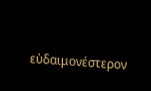εὐδαιμονέστερον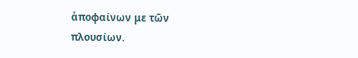ἀποφαίνων με τῶν πλουσίων.